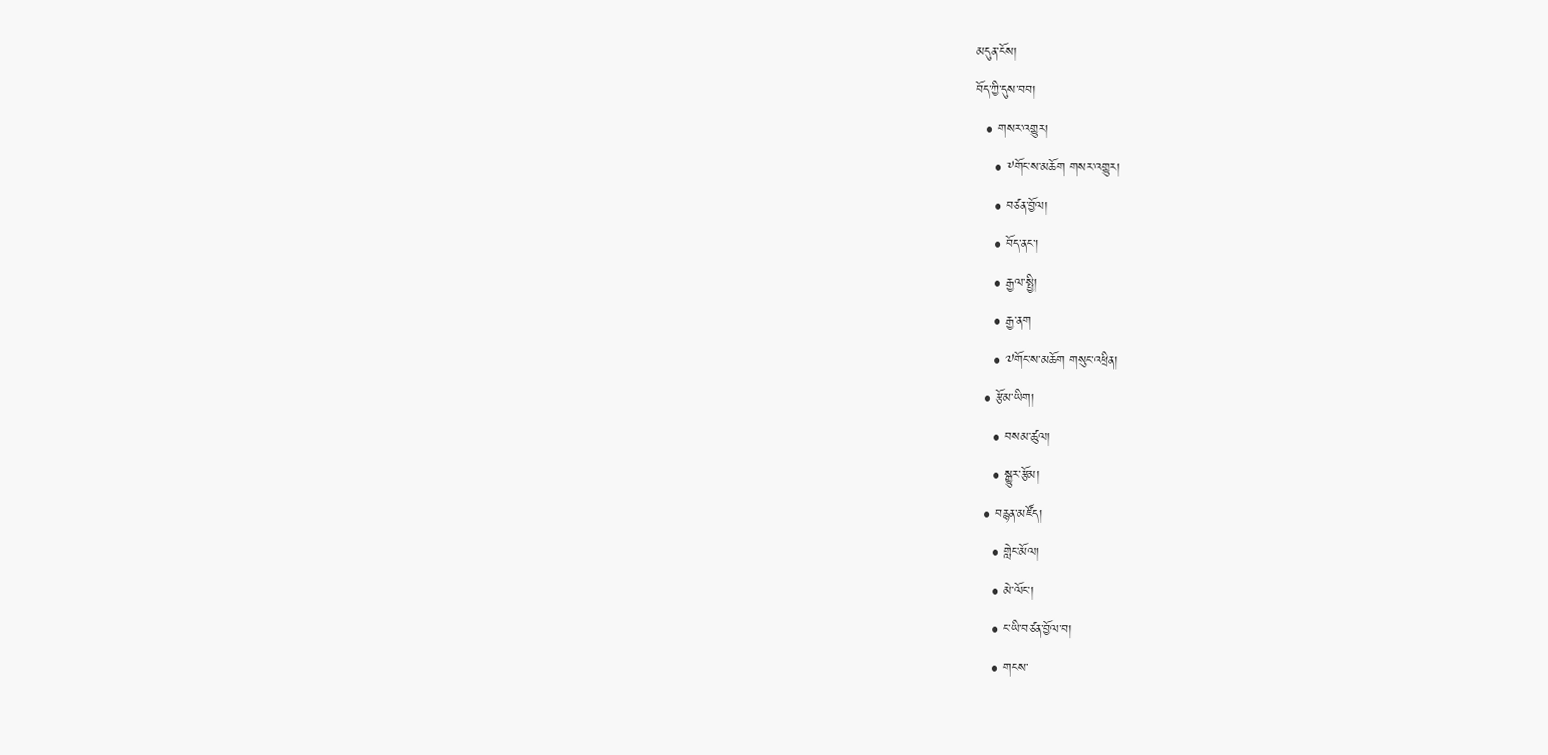མདུན་ངོས།
བོད་ཀྱི་དུས་བབ།
  • གསར་འགྱུར།
    • ༸གོང་ས་མཆོག གསར་འགྱུར།
    • བཙན་བྱོལ།
    • བོད་ནང་།
    • རྒྱལ་སྤྱི།
    • རྒྱ་ནག
    • ༧གོང་ས་མཆོག གསུང་འཕྲིན།
  • རྩོམ་ཡིག།
    • བསམ་ཚུལ།
    • སྒྱུར་རྩོམ།
  • བརྙན་མཛོད།
    • གླེང་མོལ།
    • མེ་ལོང་།
    • ང་ཡི་བཙན་བྱོལ་བ།
    • གངས་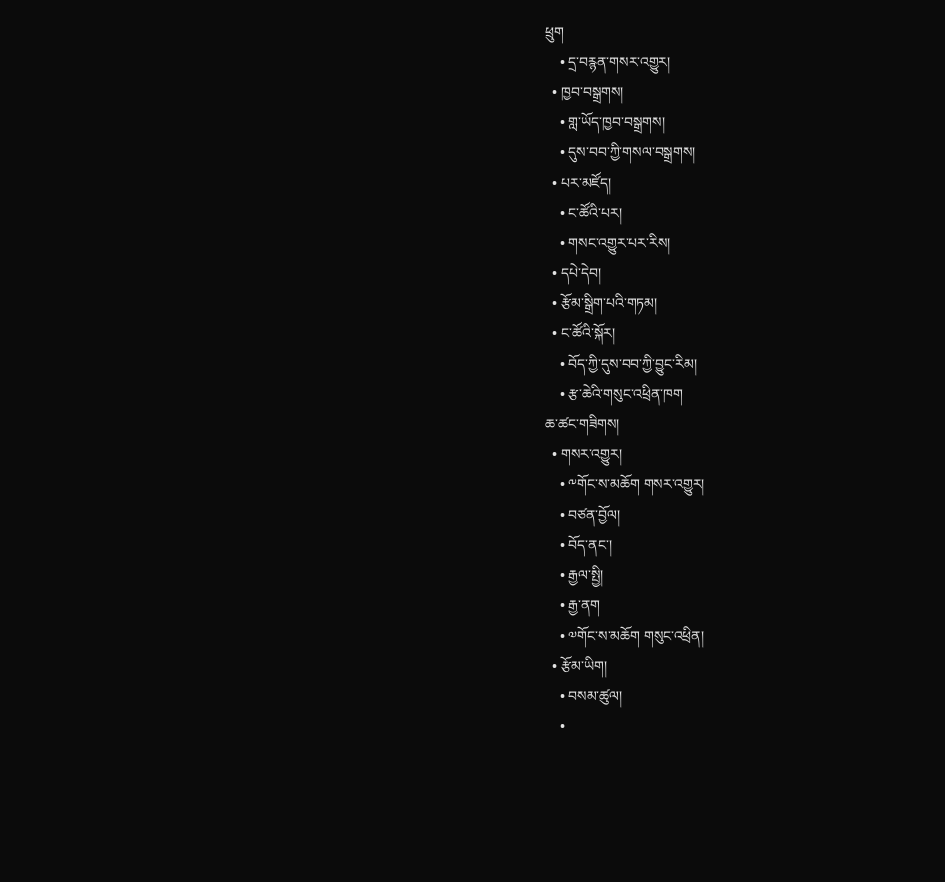ཕྲུག
    • དྲ་བརྙན་གསར་འགྱུར།
  • ཁྱབ་བསྒྲགས།
    • གླ་ཡོད་ཁྱབ་བསྒྲགས།
    • དུས་བབ་ཀྱི་གསལ་བསྒྲགས།
  • པར་མཛོད།
    • ང་ཚོའི་པར།
    • གསང་འགྱུར་པར་རིས།
  • དཔེ་དེབ།
  • རྩོམ་སྒྲིག་པའི་གཏམ།
  • ང་ཚོའི་སྐོར།
    • བོད་ཀྱི་དུས་བབ་ཀྱི་བྱུང་རིམ།
    • རྩ་ཆེའི་གསུང་འཕྲིན་ཁག
ཆ་ཚང་གཟིགས།
  • གསར་འགྱུར།
    • ༸གོང་ས་མཆོག གསར་འགྱུར།
    • བཙན་བྱོལ།
    • བོད་ནང་།
    • རྒྱལ་སྤྱི།
    • རྒྱ་ནག
    • ༧གོང་ས་མཆོག གསུང་འཕྲིན།
  • རྩོམ་ཡིག།
    • བསམ་ཚུལ།
    •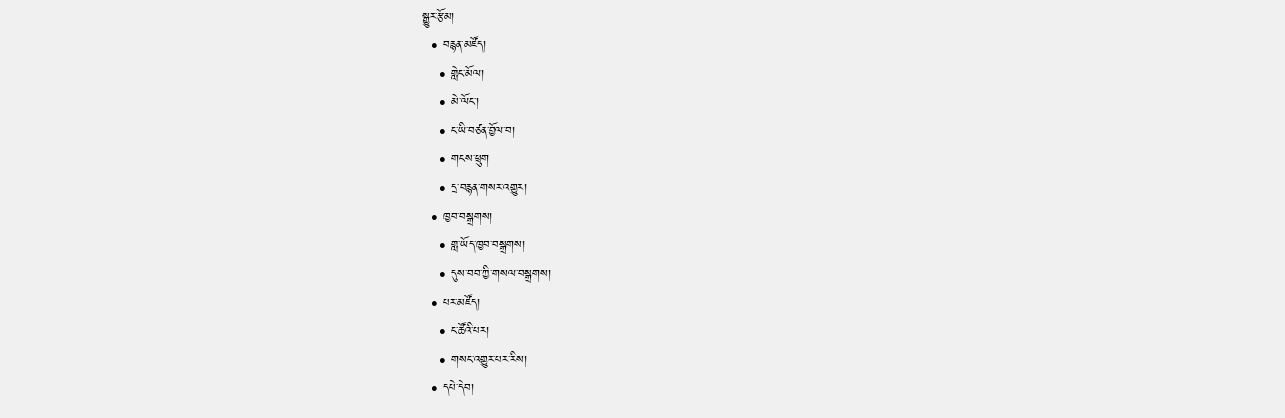སྒྱུར་རྩོམ།
  • བརྙན་མཛོད།
    • གླེང་མོལ།
    • མེ་ལོང་།
    • ང་ཡི་བཙན་བྱོལ་བ།
    • གངས་ཕྲུག
    • དྲ་བརྙན་གསར་འགྱུར།
  • ཁྱབ་བསྒྲགས།
    • གླ་ཡོད་ཁྱབ་བསྒྲགས།
    • དུས་བབ་ཀྱི་གསལ་བསྒྲགས།
  • པར་མཛོད།
    • ང་ཚོའི་པར།
    • གསང་འགྱུར་པར་རིས།
  • དཔེ་དེབ།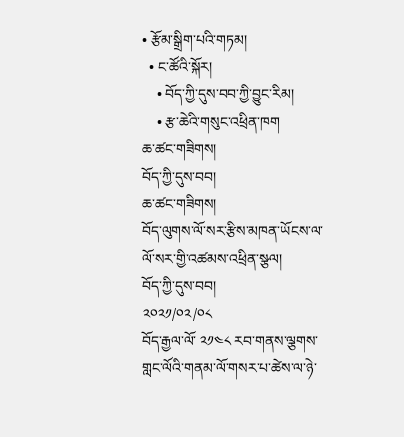• རྩོམ་སྒྲིག་པའི་གཏམ།
  • ང་ཚོའི་སྐོར།
    • བོད་ཀྱི་དུས་བབ་ཀྱི་བྱུང་རིམ།
    • རྩ་ཆེའི་གསུང་འཕྲིན་ཁག
ཆ་ཚང་གཟིགས།
བོད་ཀྱི་དུས་བབ།
ཆ་ཚང་གཟིགས།
བོད་ལུགས་ལོ་སར་རྩིས་མཁན་ཡོངས་ལ་ལོ་སར་གྱི་འཚམས་འཕྲིན་སྩལ།
བོད་ཀྱི་དུས་བབ།
༢༠༢༡/༠༢/༠༨
བོད་རྒྱལ་ལོ་ ༢༡༤༨ རབ་གནས་ལྕགས་གླང་ལོའི་གནམ་ལོ་གསར་པ་ཚེས་ལ་ཉེ་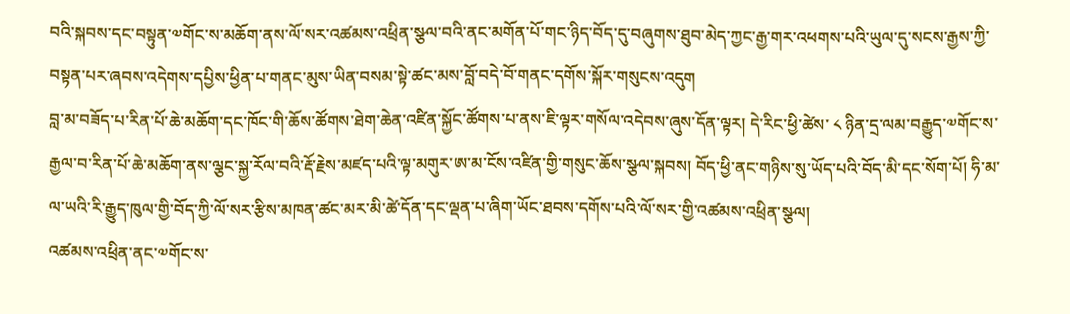བའི་སྐབས་དང་བསྟུན་༧གོང་ས་མཆོག་ནས་ལོ་སར་འཚམས་འཕྲིན་སྩལ་བའི་ནང་མགོན་པོ་གང་ཉིད་བོད་དུ་བཞུགས་ཐུབ་མེད་ཀྱང་རྒྱ་གར་འཕགས་པའི་ཡུལ་དུ་སངས་རྒྱས་ཀྱི་བསྟན་པར་ཞབས་འདེགས་དཔྱིས་ཕྱིན་པ་གནང་མུས་ཡིན་བསམ་སྟེ་ཚང་མས་བློ་བདེ་བོ་གནང་དགོས་སྐོར་གསུངས་འདུག
བླ་མ་བཟོད་པ་རིན་པོ་ཆེ་མཆོག་དང་ཁོང་གི་ཆོས་ཚོགས་ཐེག་ཆེན་འཛིན་སྐྱོང་ཚོགས་པ་ནས་ཇི་ལྟར་གསོལ་འདེབས་ཞུས་དོན་ལྟར། དེ་རིང་ཕྱི་ཚེས་ ༨ ཉིན་དྲ་ལམ་བརྒྱུད་༧གོང་ས་རྒྱལ་བ་རིན་པོ་ཆེ་མཆོག་ནས་ལྕང་སྐྱ་རོལ་བའི་རྡོ་རྗེས་མཛད་པའི་ལྟ་མགུར་ཨ་མ་ངོས་འཛིན་གྱི་གསུང་ཆོས་སྩལ་སྐབས། བོད་ཕྱི་ནང་གཉིས་སུ་ཡོད་པའི་བོད་མི་དང་སོག་པོ། ཧི་མ་ལ་ཡའི་རི་རྒྱུད་ཁུལ་གྱི་བོད་ཀྱི་ལོ་སར་རྩིས་མཁན་ཚང་མར་མི་ཚེ་དོན་དང་ལྡན་པ་ཞིག་ཡོང་ཐབས་དགོས་པའི་ལོ་སར་གྱི་འཚམས་འཕྲིན་སྩལ།
འཚམས་འཕྲིན་ནང་༧གོང་ས་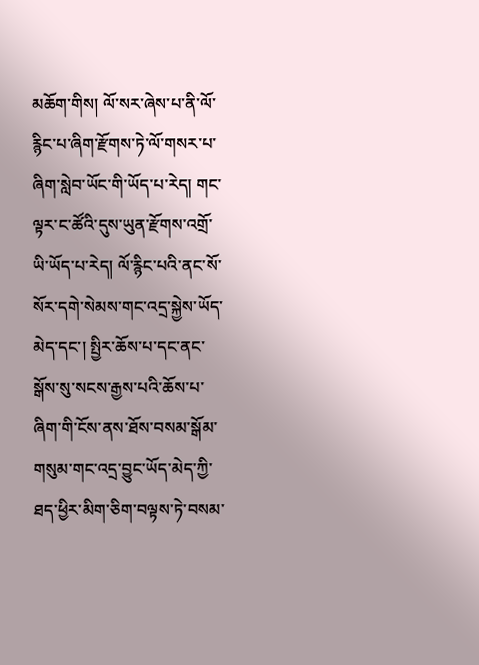མཆོག་གིས། ལོ་སར་ཞེས་པ་ནི་ལོ་རྙིང་པ་ཞིག་རྫོགས་ཏེ་ལོ་གསར་པ་ཞིག་སླེབ་ཡོང་གི་ཡོད་པ་རེད། གང་ལྟར་ང་ཚོའི་དུས་ཡུན་རྫོགས་འགྲོ་ཡི་ཡོད་པ་རེད། ལོ་རྙིང་པའི་ནང་སོ་སོར་དགེ་སེམས་གང་འདྲ་སྐྱེས་ཡོད་མེད་དང་། སྤྱིར་ཆོས་པ་དང་ནང་སྒོས་སུ་སངས་རྒྱས་པའི་ཆོས་པ་ཞིག་གི་ངོས་ནས་ཐོས་བསམ་སྒོམ་གསུམ་གང་འདྲ་བྱུང་ཡོད་མེད་ཀྱི་ཐད་ཕྱིར་མིག་ཅིག་བལྟས་ཏེ་བསམ་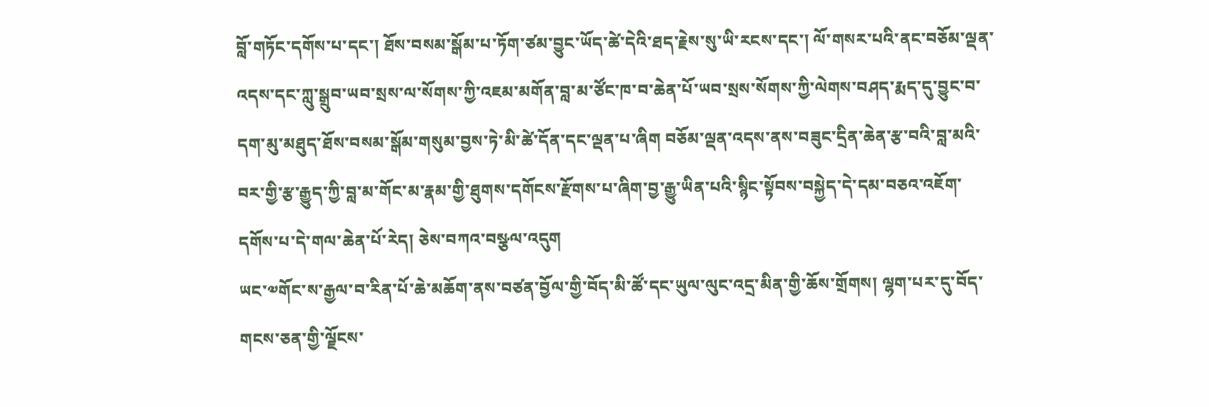བློ་གཏོང་དགོས་པ་དང་། ཐོས་བསམ་སྒོམ་པ་ཏོག་ཙམ་བྱུང་ཡོད་ཚེ་དེའི་ཐད་རྗེས་སུ་ཡི་རངས་དང་། ལོ་གསར་པའི་ནང་བཅོམ་ལྡན་འདས་དང་ཀླུ་སྒྲུབ་ཡབ་སྲས་ལ་སོགས་ཀྱི་འཇམ་མགོན་བླ་མ་ཙོང་ཁ་བ་ཆེན་པོ་ཡབ་སྲས་སོགས་ཀྱི་ལེགས་བཤད་རྨད་དུ་བྱུང་བ་དག་མུ་མཐུད་ཐོས་བསམ་སྒོམ་གསུམ་བྱས་ཏེ་མི་ཚེ་དོན་དང་ལྡན་པ་ཞིག བཅོམ་ལྡན་འདས་ནས་བཟུང་དྲིན་ཆེན་རྩ་བའི་བླ་མའི་བར་གྱི་རྩ་རྒྱུད་ཀྱི་བླ་མ་གོང་མ་རྣམ་གྱི་ཐུགས་དགོངས་རྫོགས་པ་ཞིག་བྱ་རྒྱུ་ཡིན་པའི་སྙིང་སྟོབས་བསྐྱེད་དེ་དམ་བཅའ་འཇོག་དགོས་པ་དེ་གལ་ཆེན་པོ་རེད། ཅེས་བཀའ་བསྩལ་འདུག
ཡང་༧གོང་ས་རྒྱལ་བ་རིན་པོ་ཆེ་མཆོག་ནས་བཙན་བྱོལ་གྱི་བོད་མི་ཚོ་དང་ཡུལ་ལུང་འདྲ་མིན་གྱི་ཆོས་གྲོགས། ལྷག་པར་དུ་བོད་གངས་ཅན་གྱི་ལྗོངས་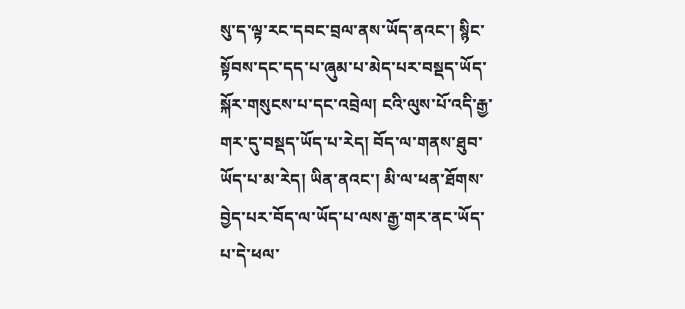སུ་ད་ལྟ་རང་དབང་བྲལ་ནས་ཡོད་ནའང་། སྙིང་སྟོབས་དང་དད་པ་ཞུམ་པ་མེད་པར་བསྡད་ཡོད་སྐོར་གསུངས་པ་དང་འབྲེལ། ངའི་ལུས་པོ་འདི་རྒྱ་གར་དུ་བསྡད་ཡོད་པ་རེད། བོད་ལ་གནས་ཐུབ་ཡོད་པ་མ་རེད། ཡིན་ནའང་། མི་ལ་ཕན་ཐོགས་བྱེད་པར་བོད་ལ་ཡོད་པ་ལས་རྒྱ་གར་ནང་ཡོད་པ་དེ་ཕལ་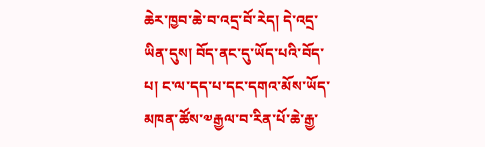ཆེར་ཁྱབ་ཆེ་བ་འདྲ་བོ་རེད། དེ་འདྲ་ཡིན་དུས། བོད་ནང་དུ་ཡོད་པའི་བོད་པ། ང་ལ་དད་པ་དང་དགའ་མོས་ཡོད་མཁན་ཚོས་༧རྒྱལ་བ་རིན་པོ་ཆེ་རྒྱ་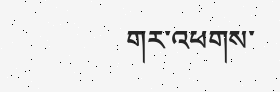གར་འཕགས་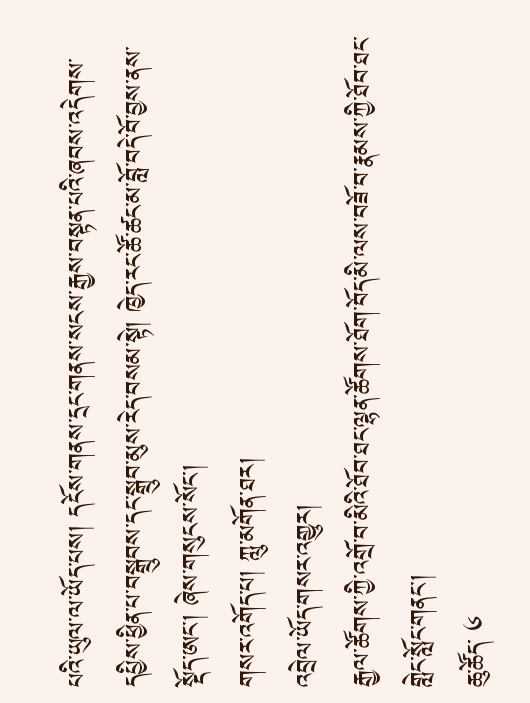པའི་ཡུལ་ལ་ཡོད་པས། དངོས་གནས་དྲང་གནས་སངས་རྒྱས་བསྟན་པའི་ཞབས་འདེགས་དཔྱིས་ཕྱིན་པ་བསྒྲུབས་དང་སྒྲུབ་མུས་རེད་བསམ་སྟེ། ཁྱེད་རང་ཚོ་ཚང་མ་བློ་བདེ་བོ་བྱས་ནས་སྡོད་ཨང་། ཞེས་གསུངས་སོང་།
གསར་འགོད་པ། ཀླུ་མགོན་ཐར།
འབྲེལ་ཡོད་གསར་འགྱུར།
རྒྱལ་ཚོགས་ཀྱི་འགྲོ་བ་མིའི་ཐོབ་ཐང་ལྷན་ཚོགས་ཐོག་བོད་མི་ལས་བཟོ་བ་རྣམས་ཀྱི་ཐོབ་ཐང་གླེང་སློང་གནང་།
ཆུ་ཚོད་ ༦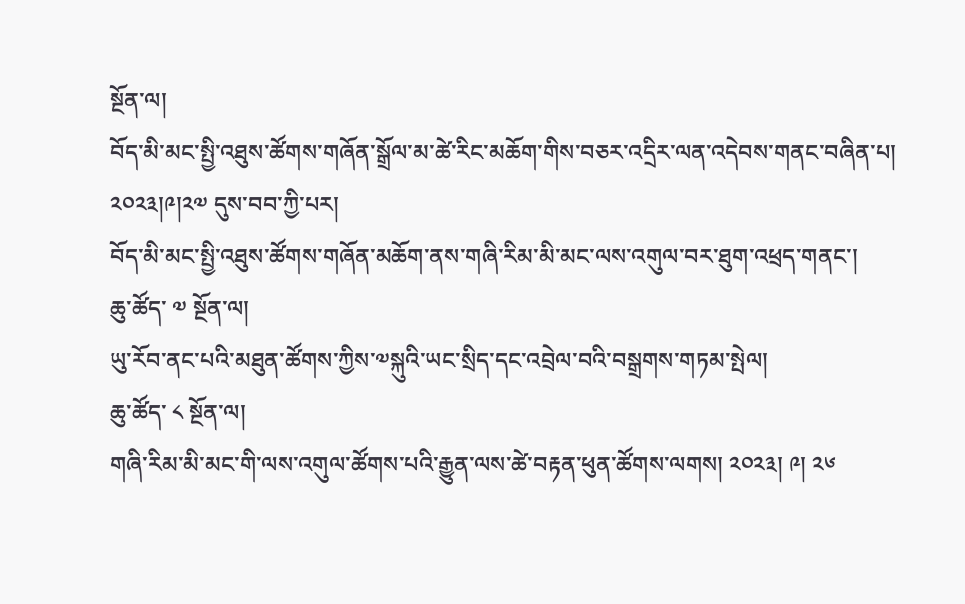སྔོན་ལ།
བོད་མི་མང་སྤྱི་འཐུས་ཚོགས་གཞོན་སྒྲོལ་མ་ཚེ་རིང་མཆོག་གིས་བཅར་འདྲིར་ལན་འདེབས་གནང་བཞིན་པ། ༢༠༢༣།༩།༢༧ དུས་བབ་ཀྱི་པར།
བོད་མི་མང་སྤྱི་འཐུས་ཚོགས་གཞོན་མཆོག་ནས་གཞི་རིམ་མི་མང་ལས་འགུལ་བར་ཐུག་འཕྲད་གནང་།
ཆུ་ཚོད་ ༧ སྔོན་ལ།
ཡུ་རོབ་ནང་པའི་མཐུན་ཚོགས་ཀྱིས་༧སྐུའི་ཡང་སྲིད་དང་འབྲེལ་བའི་བསྒྲགས་གཏམ་སྤེལ།
ཆུ་ཚོད་ ༨ སྔོན་ལ།
གཞི་རིམ་མི་མང་གི་ལས་འགུལ་ཚོགས་པའི་རྒྱུན་ལས་ཚེ་བརྟན་ཕུན་ཚོགས་ལགས། ༢༠༢༣། ༩། ༢༦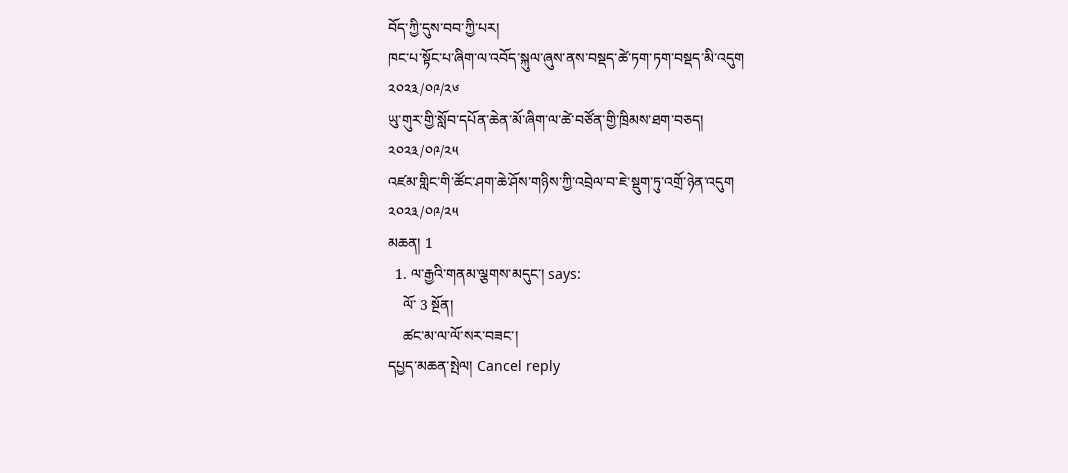བོད་ཀྱི་དུས་བབ་ཀྱི་པར།
ཁང་པ་སྟོང་པ་ཞིག་ལ་འབོད་སྐུལ་ཞུས་ནས་བསྡད་ཚེ་ཏག་ཏག་བསྡད་མི་འདུག
༢༠༢༣/༠༩/༢༦
ཡུ་གུར་གྱི་སློབ་དཔོན་ཆེན་མོ་ཞིག་ལ་ཚེ་བཙོན་གྱི་ཁྲིམས་ཐག་བཅད།
༢༠༢༣/༠༩/༢༥
འཛམ་གླིང་གི་ཚོང་ཤག་ཆེ་ཤོས་གཉིས་ཀྱི་འབྲེལ་བ་ཇེ་སྡུག་ཏུ་འགྲོ་ཉེན་འདུག
༢༠༢༣/༠༩/༢༥
མཆན། 1
  1. ལ་རྒྱའི་གནམ་ལྕགས་མདུང་། says:
    ལོ་ 3 སྔོན།
    ཚང་མ་ལ་ལོ་སར་བཟང་།
དཔྱད་མཆན་སྤེལ། Cancel reply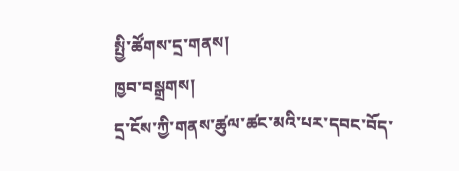སྤྱི་ཚོགས་དྲ་གནས།
ཁྱབ་བསྒྲགས།
དྲ་ངོས་ཀྱི་གནས་ཚུལ་ཚང་མའི་པར་དབང་བོད་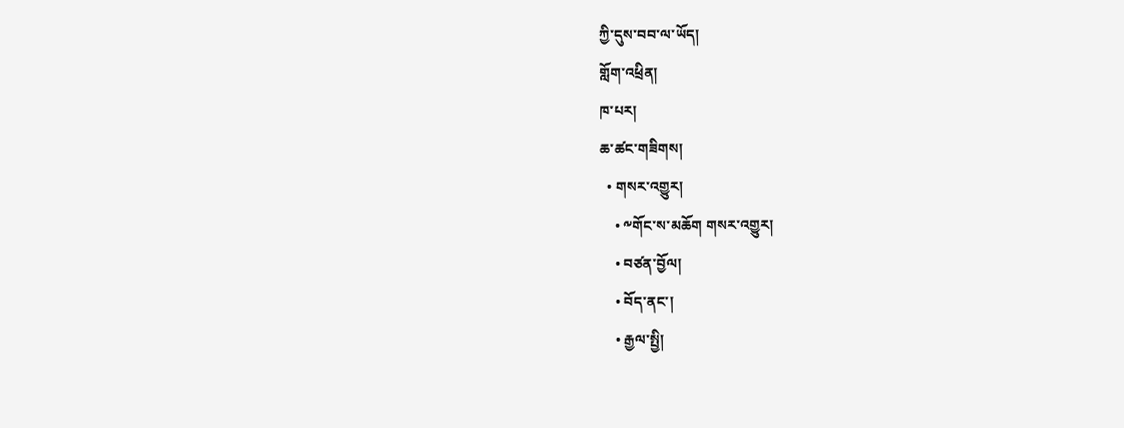ཀྱི་དུས་བབ་ལ་ཡོད།
གློག་འཕྲིན།
ཁ་པར།
ཆ་ཚང་གཟིགས།
  • གསར་འགྱུར།
    • ༸གོང་ས་མཆོག གསར་འགྱུར།
    • བཙན་བྱོལ།
    • བོད་ནང་།
    • རྒྱལ་སྤྱི།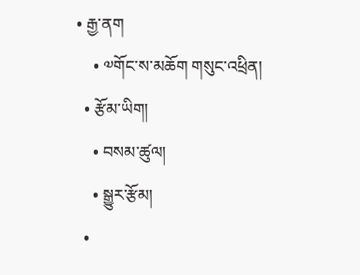• རྒྱ་ནག
    • ༧གོང་ས་མཆོག གསུང་འཕྲིན།
  • རྩོམ་ཡིག།
    • བསམ་ཚུལ།
    • སྒྱུར་རྩོམ།
  •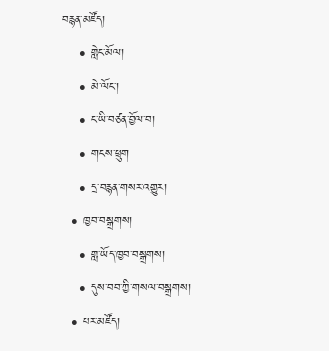བརྙན་མཛོད།
    • གླེང་མོལ།
    • མེ་ལོང་།
    • ང་ཡི་བཙན་བྱོལ་བ།
    • གངས་ཕྲུག
    • དྲ་བརྙན་གསར་འགྱུར།
  • ཁྱབ་བསྒྲགས།
    • གླ་ཡོད་ཁྱབ་བསྒྲགས།
    • དུས་བབ་ཀྱི་གསལ་བསྒྲགས།
  • པར་མཛོད།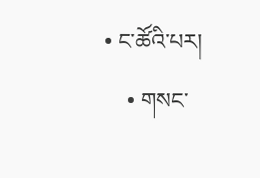• ང་ཚོའི་པར།
    • གསང་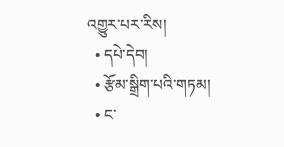འགྱུར་པར་རིས།
  • དཔེ་དེབ།
  • རྩོམ་སྒྲིག་པའི་གཏམ།
  • ང་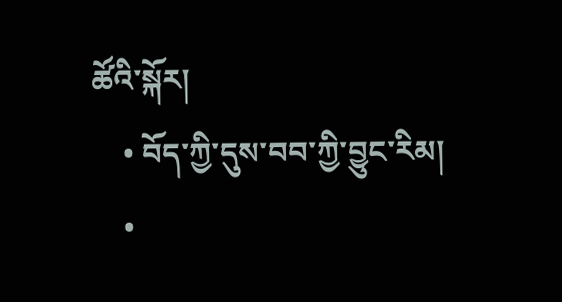ཚོའི་སྐོར།
    • བོད་ཀྱི་དུས་བབ་ཀྱི་བྱུང་རིམ།
    •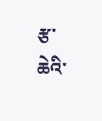རྩ་ཆེའི་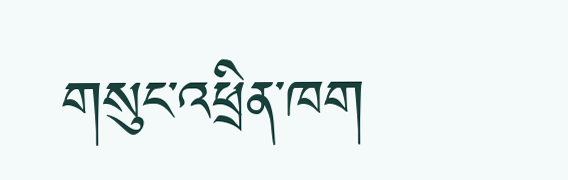གསུང་འཕྲིན་ཁག